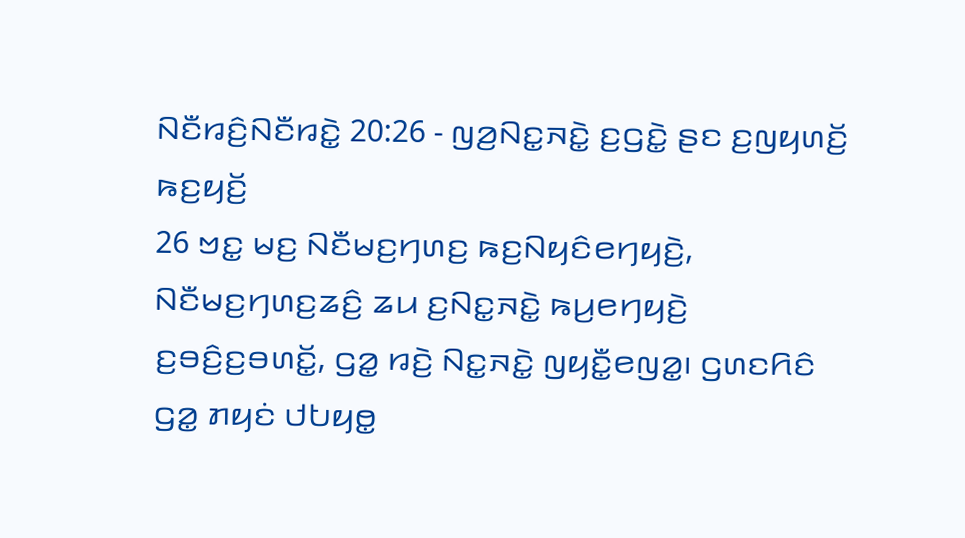ꤡꤢꤪꤙꤢꤨ꤬ꤡꤢꤪꤙꤢꤧ꤭ 20:26 - ꤜꤤ꤬ꤡꤢ꤭ꤏꤢꤧ꤭ ꤢ꤬ꤞꤢꤧ꤭ ꤔꤢ ꤢ꤬ꤜꤟꤛꤢꤩ꤬ ꤒꤢ꤬ꤟꤢꤩ꤬
26 ꤠꤢ꤭ ꤗꤢ꤬ ꤡꤢꤪꤗꤢ꤬ꤚꤛꤢ꤬ ꤒꤢ꤬ꤡꤟꤢꤨꤕꤚꤟꤢꤧ꤬, ꤡꤢꤪꤗꤢ꤬ꤚꤛꤢ꤬ꤘꤢꤨ꤬ ꤘꤣ ꤢ꤬ꤡꤢ꤭ꤏꤢꤧ꤭ ꤒꤣ꤬ꤕꤚꤟꤢꤧ꤬ ꤢ꤬ꤋꤢꤨ꤬ꤢ꤬ꤋꤛꤢꤩ꤭, ꤞꤤ꤭ ꤙꤢꤧ꤬ ꤡꤢ꤭ꤏꤢꤧ꤭ ꤜꤟꤢꤪ꤭ꤕꤜꤤ꤭꤯ ꤞꤛꤢꤖꤢꤨ ꤞꤤ꤭ ꤊꤟꤢꤦ ꤓꤝꤟꤥ꤭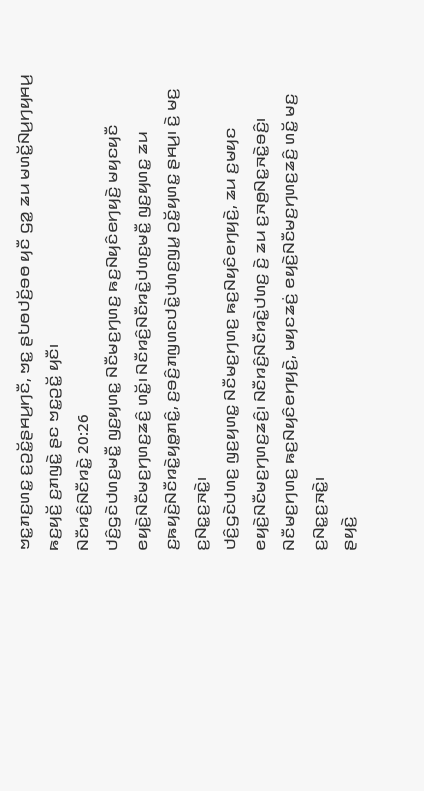ꤠꤢ꤭ꤊꤢ꤬ꤛꤢ꤭ ꤢ꤬ꤑꤢꤩ꤭ꤔꤌꤣ꤬ꤚꤢꤪ, ꤠꤢ꤭ ꤔꤝꤥꤓꤢꤩ꤬ꤋꤥ ꤟꤢꤪ ꤞꤤ꤭ ꤘꤣ ꤗꤛꤢꤩ꤭ꤡꤣ꤬ꤚꤟꤌꤣ꤬ ꤒꤢ꤬ꤟꤢꤩ꤬ ꤢ꤬ꤊꤜꤢꤧ꤭ ꤔꤢ ꤠꤢ꤭ꤑꤢꤩ꤭ ꤟꤢꤪ꤯
ꤡꤢꤪꤙꤢꤨ꤬ꤡꤢꤪꤙꤢꤧ꤭ 20:26
ꤓꤢꤨ꤬ꤞꤢꤧꤓꤛꤢ꤬ꤗꤢꤪ꤭ ꤜꤢ꤬ꤟꤛꤢ꤭ ꤡꤢꤪꤗꤢ꤬ꤚꤛꤢ꤬ ꤒꤢ꤬ꤡꤟꤢꤨꤕꤚꤟꤢꤧ꤬ ꤗꤟꤢꤟꤢꤪ ꤕꤟꤢꤧ꤬ꤡꤢꤪꤗꤢ꤬ꤚꤛꤢ꤬ꤘꤢꤨ꤬ ꤛꤢꤩ꤭꤯ ꤡꤢꤪꤙꤢꤨ꤬ꤡꤢꤪꤙꤢꤧ꤭ꤓꤛꤢ꤬ꤗꤢꤪ꤭ ꤜꤢ꤬ꤟꤛꤢ꤭ ꤘꤣ ꤢ꤬ꤒꤟꤢꤧ꤬ꤡꤢꤪꤙꤢꤧ꤭ꤟꤥ꤭ꤊꤢꤨ꤭, ꤢ꤬ꤋꤢꤨ꤬ꤊꤜꤛꤢꤓꤢꤧ꤭ꤓꤛꤢ꤬ꤜꤣ꤭ ꤑꤢꤩ꤭ꤟꤛꤢ꤭ ꤔꤌꤣ꤬꤯ ꤢꤧ꤬ ꤗꤢ꤬ ꤢ꤬ꤡꤢ꤭ꤢ꤬ꤏꤢꤧ꤭꤯
ꤓꤢꤨ꤬ꤞꤢꤧꤓꤛꤢ꤬ ꤜꤢ꤬ꤟꤛꤢ꤭ ꤡꤢꤪꤗꤢ꤬ꤚꤛꤢ꤬ ꤒꤢ꤬ꤡꤟꤢꤨꤕꤚꤟꤢꤧ꤬, ꤘꤣ ꤢ꤬ꤗꤟꤢ ꤕꤟꤢꤧ꤬ꤡꤢꤪꤗꤢ꤬ꤚꤛꤢ꤬ꤘꤢꤨ꤬꤯ ꤡꤢꤪꤙꤢꤨ꤬ꤡꤢꤪꤙꤢꤧ꤭ꤓꤛꤢ꤬ ꤢꤧ꤬ ꤘꤣ ꤢ꤬ꤏꤥ꤬ꤡꤢ꤭ꤏꤢꤧ꤭ꤋꤢꤨ꤬꤯ ꤡꤢꤪꤗꤢ꤬ꤚꤛꤢ꤬ ꤒꤢ꤬ꤡꤟꤢꤨꤕꤚꤟꤢꤧ꤬, ꤗꤟꤢꤘꤢꤦ꤬ ꤕꤟꤢꤧ꤬ꤡꤢꤪꤗꤢ꤬ꤚꤛꤢ꤬ꤘꤢꤨ꤬ ꤛꤢꤩ꤭ ꤗꤢ꤬ ꤢ꤬ꤡꤢ꤭ꤢ꤬ꤏꤢꤧ꤭꤯
ꤔꤟꤢꤧ꤬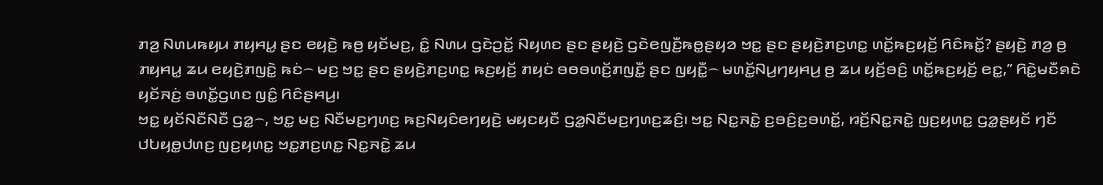ꤊꤤ꤬ ꤡꤛꤣꤒꤟꤣ ꤊꤟꤌꤣ꤭ ꤔꤢ ꤕꤟꤢꤧ꤬ ꤒꤥ꤬ ꤟꤢꤩꤗꤢ꤬, ꤢꤨ꤭ ꤡꤛꤣ ꤞꤢꤧꤑꤢꤩ꤭ ꤡꤟꤛꤢ ꤔꤢ ꤔꤟꤢꤧ꤬ ꤞꤢꤧꤕꤜꤢꤪ꤬ꤒꤥ꤭ꤔꤟꤤ ꤠꤢ꤭ ꤔꤢ ꤔꤟꤢꤧ꤬ꤊꤢ꤬ꤛꤢ꤭ ꤛꤢꤩ꤭ꤒꤢ꤬ꤟꤢꤩ꤬ ꤖꤢꤨꤒꤢꤩ꤭? ꤔꤟꤢꤧ꤬ ꤊꤤ꤬ ꤥ꤬ ꤊꤟꤌꤣ꤭ ꤘꤣ ꤕꤟꤢꤧ꤬ꤊꤜꤢꤧ꤭ ꤒꤢꤦ꤮ ꤗꤢ꤬ ꤠꤢ꤭ ꤔꤢ ꤔꤟꤢꤧ꤬ꤊꤢ꤬ꤛꤢ꤭ ꤒꤢ꤬ꤟꤢꤩ꤬ ꤊꤟꤢꤦ ꤋꤥꤋꤛꤢꤩ꤬ꤊꤜꤢꤪ꤭ ꤔꤢ ꤜꤟꤢꤪ꤭꤮ ꤗꤛꤢꤩ꤭ꤡꤣ꤬ꤚꤟꤌꤣ꤬ ꤥ꤬ ꤘꤣ ꤟꤢꤩ꤬ꤋꤢꤨ꤬ ꤛꤢꤩ꤭ꤒꤢ꤬ꤟꤢꤩ꤬ ꤕꤢ꤭,” ꤖꤢꤧ꤭ꤗꤢꤪꤎꤢꤧ ꤟꤢꤩꤏꤢꤦ꤬ ꤋꤛꤢꤩ꤭ꤞꤛꤢ ꤜꤢꤨ꤭ ꤖꤢꤨꤔꤌꤣ꤬꤯
ꤠꤢ꤭ ꤟꤢꤩꤡꤢꤪꤡꤢꤪ ꤞꤤ꤭꤮, ꤠꤢ꤭ ꤗꤢ꤬ ꤡꤢꤪꤗꤢ꤬ꤚꤛꤢ꤬ ꤒꤢ꤬ꤡꤟꤢꤨꤕꤚꤟꤢꤧ꤬ ꤗꤟꤢꤟꤢꤪ ꤞꤤ꤭ꤡꤢꤪꤗꤢ꤬ꤚꤛꤢ꤬ꤘꤢꤨ꤬꤯ ꤠꤢ꤭ ꤡꤢ꤭ꤏꤢꤧ꤭ ꤢ꤬ꤋꤢꤨ꤬ꤢ꤬ꤋꤛꤢꤩ꤭, ꤙꤢꤩ꤬ꤡꤢ꤭ꤏꤢꤧ꤭ ꤜꤢ꤬ꤟꤛꤢ꤭ ꤞꤤ꤭ꤔꤟꤢꤩ ꤚꤢꤪ ꤓꤝꤟꤥ꤭ꤓꤛꤢ꤬ ꤜꤢ꤬ꤟꤛꤢ꤭ ꤠꤢ꤭ꤊꤢ꤬ꤛꤢ꤭ ꤡꤢ꤭ꤏꤢꤧ꤭ ꤘꤣ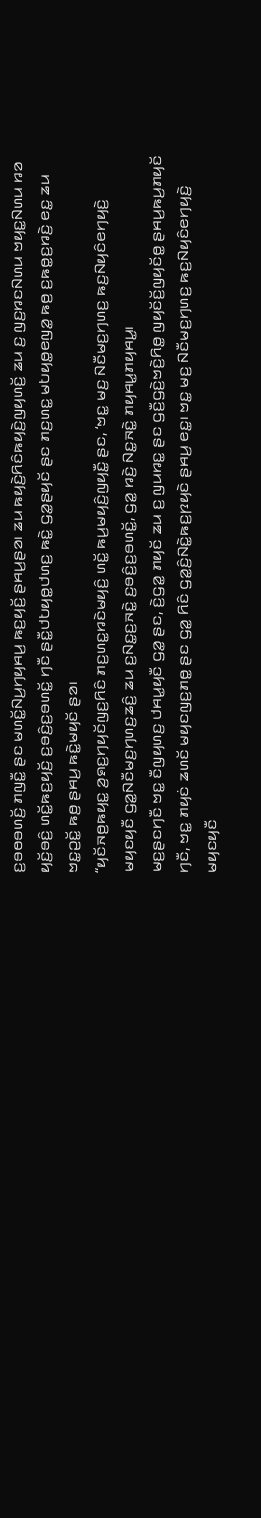ꤢ꤬ꤋꤥꤋꤛꤢꤩ꤬ ꤊꤜꤢꤪ꤭ ꤔꤢ ꤗꤛꤢꤩ꤭ꤡꤣ꤬ꤚꤟꤌꤣ꤬ ꤒꤢ꤬ꤟꤢꤩ꤬ ꤔꤌꤣ꤬ꤔꤤ꤯ ꤘꤣ ꤒꤟꤢꤧ꤬ꤖꤢꤨꤒꤟꤢꤧ꤬ꤜꤟꤛꤢꤩ꤬ ꤘꤣ ꤢ꤬ ꤜꤢ꤬ꤙꤢꤡꤛꤣ ꤠꤟꤢ꤭ꤡꤛꤣ ꤙꤤ ꤟꤢꤩ꤬ꤋꤢꤨ꤬ ꤛꤢꤩ꤭ꤒꤢ꤬ꤟꤢꤩ꤬ ꤢ꤬ꤋꤢꤨ꤬ꤢ꤬ꤋꤛꤢꤩ꤭ ꤚꤢꤪ ꤔꤢꤪ꤭ꤓꤝꤟꤥ꤭ꤓꤛꤢ꤬ ꤒꤢꤧ꤭ ꤞꤤ꤭ꤔꤟꤢꤩ ꤔꤢ ꤊꤢ꤬ꤛꤢ꤭ ꤗꤝꤟꤥ꤭ꤕꤜꤤ꤭ ꤒꤥ꤬ ꤢ꤬ꤒꤥ꤭ꤢ꤬ꤙꤢꤧ꤬ ꤕꤢ꤭ ꤘꤣ ꤠꤢ꤭ꤑꤢꤩ꤭ ꤒꤥ꤬ ꤔꤌꤣ꤬ ꤒꤢꤧ꤭ꤗꤟꤢꤩ ꤔꤤ꤯
“ꤟꤢꤩꤏꤥ꤬ꤒꤟꤢ꤭ ꤤ꤬ꤎꤢ꤬ꤚꤟꤢꤩꤜꤢ꤬ꤖꤢꤨ ꤊꤢ꤬ꤛꤢ꤭ꤙꤢꤧꤗꤟꤢꤨ꤬ ꤛꤢꤩ꤭ ꤒꤣ꤬ꤗꤟꤢꤨ꤬ꤜꤟꤢꤪ꤭ ꤔꤢ, ‘ꤠꤢ꤭ ꤗꤢ꤬ ꤡꤢꤪꤗꤢ꤬ꤚꤛꤢ꤬ ꤒꤢ꤬ꤡꤟꤢꤨꤕꤚꤟꤢꤧ꤬ ꤗꤟꤢꤟꤢꤪ ꤞꤤ꤭ꤡꤢꤪꤗꤢ꤬ꤚꤛꤢ꤬ꤘꤢꤨ꤬ ꤘꤣ ꤢ꤬ꤡꤢ꤭ꤢ꤬ꤏꤢꤧ꤭ ꤢ꤬ꤋꤢꤨ꤬ꤢ꤬ꤋꤛꤢꤩ꤭, ꤞꤤ꤭ ꤙꤢꤧ꤬ ꤡꤢ꤭ꤏꤢꤧ꤭ ꤊꤟꤌꤣ꤭ꤊꤟꤌꤣ꤭꤯
ꤗꤢ꤬ꤔꤢꤚꤢꤪ ꤠꤢ꤭ ꤢꤪꤜꤟꤛꤢ꤬ ꤓꤌꤣ꤭ꤟꤢꤪ ꤞꤤ꤭ ꤔꤢ, ꤢꤧ꤬ꤞꤤ꤭ ꤊꤟꤢꤩ ꤘꤣ ꤢ꤬ ꤜꤣꤙꤢ꤭ ꤔꤢ ꤞꤢꤪ꤬ꤞꤢꤧ꤬ꤠꤢꤧ꤬ꤖꤥ꤭ ꤜꤟꤢꤩꤢꤩ꤬ꤜꤟꤢꤩꤥ꤭ ꤔꤌꤣ꤬ꤒꤣ꤬ꤊꤟꤢꤩ ꤚꤢꤪ, ꤠꤢ꤭ ꤊꤟꤢꤦ ꤘꤛꤢꤩ ꤗꤟꤢꤜꤢ꤬ꤊꤥ꤭ ꤔꤢ ꤞꤤ꤭ ꤖꤢꤨ ꤞꤤ꤭ꤢꤨ꤬ꤡꤢꤧ꤭ꤒꤢ꤬ꤐꤟꤢꤧ ꤔꤌꤣ꤬ ꤕꤢ꤭꤯ ꤠꤢ꤭ ꤗꤢ꤬ ꤡꤢꤪꤗꤢ꤬ꤚꤛꤢ꤬ ꤒꤢ꤬ꤡꤟꤢꤨꤕꤚꤟꤢꤧ꤬ ꤗꤟꤢꤟꤢꤪ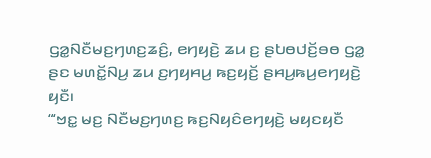ꤞꤤ꤭ꤡꤢꤪꤗꤢ꤬ꤚꤛꤢ꤬ꤘꤢꤨ꤬, ꤕꤚꤟꤢꤧ꤬ ꤘꤣ ꤢ꤬ ꤔꤝꤥꤓꤢꤩ꤬ꤋꤥ ꤞꤤ꤭ ꤔꤢ ꤗꤛꤢꤩ꤭ꤡꤣ꤬ ꤘꤣ ꤢ꤬ꤚꤟꤌꤣ꤬ ꤒꤢ꤬ꤟꤢꤩ꤬ ꤔꤌꤣ꤬ꤒꤣ꤬ꤕꤚꤟꤢꤧ꤬ ꤟꤢꤪ꤯
“‘ꤠꤢ꤭ ꤗꤢ꤬ ꤡꤢꤪꤗꤢ꤬ꤚꤛꤢ꤬ ꤒꤢ꤬ꤡꤟꤢꤨꤕꤚꤟꤢꤧ꤬ ꤗꤟꤢꤟꤢꤪ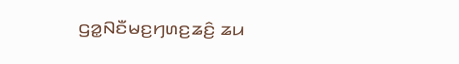ꤞꤤ꤭ꤡꤢꤪꤗꤢ꤬ꤚꤛꤢ꤬ꤘꤢꤨ꤬ ꤘꤣ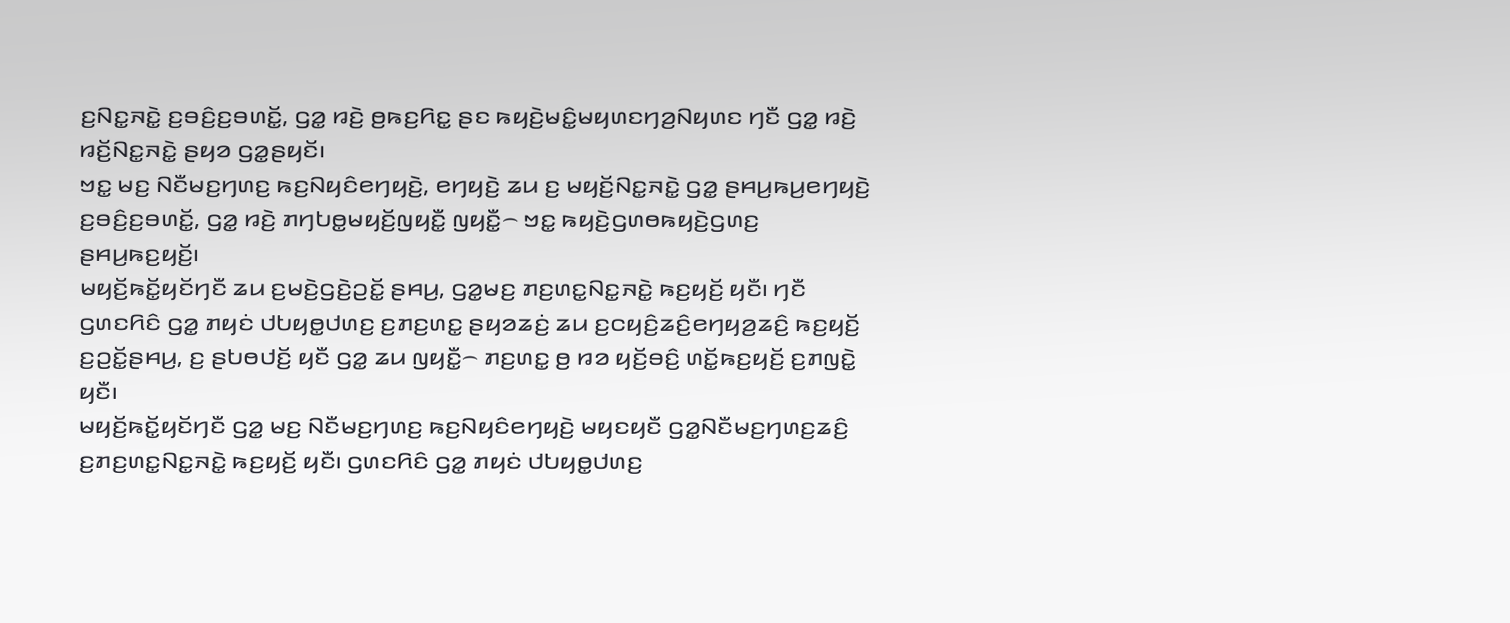ꤢ꤬ꤡꤢ꤭ꤏꤢꤧ꤭ ꤢ꤬ꤋꤢꤨ꤬ꤢ꤬ꤋꤛꤢꤩ꤭, ꤞꤤ꤭ ꤙꤢꤧ꤬ ꤥ꤬ꤒꤢ꤬ꤖꤢ꤭ ꤔꤢ ꤒꤟꤢꤧ꤬ꤗꤢꤨ꤭ꤗꤟꤛꤢꤚꤤ꤬ꤡꤟꤛꤢ ꤚꤢꤪ ꤞꤤ꤭ ꤙꤢꤧ꤬ ꤙꤢꤩ꤬ꤡꤢ꤭ꤏꤢꤧ꤭ ꤔꤟꤤ ꤞꤤ꤭ꤔꤟꤢꤩ꤯
ꤠꤢ꤭ ꤗꤢ꤬ ꤡꤢꤪꤗꤢ꤬ꤚꤛꤢ꤬ ꤒꤢ꤬ꤡꤟꤢꤨꤕꤚꤟꤢꤧ꤬, ꤕꤚꤟꤢꤧ꤬ ꤘꤣ ꤢ꤬ ꤗꤟꤢꤩ꤬ꤡꤢ꤭ꤏꤢꤧ꤭ ꤞꤤ꤭ ꤔꤌꤣ꤬ꤒꤣ꤬ꤕꤚꤟꤢꤧ꤬ ꤢ꤬ꤋꤢꤨ꤬ꤢ꤬ꤋꤛꤢꤩ꤭, ꤞꤤ꤭ ꤙꤢꤧ꤬ ꤊꤚꤝꤥ꤭ꤗꤟꤢꤩ꤬ꤜꤟꤢꤪ꤭ ꤜꤟꤢꤪ꤭꤮ ꤠꤢ꤭ ꤒꤟꤢꤧ꤬ꤞꤛꤥꤒꤟꤢꤧ꤬ꤞꤛꤢ꤬ ꤔꤌꤣ꤬ꤒꤢ꤬ꤟꤢꤩ꤬꤯
ꤗꤟꤢꤩ꤬ꤒꤢꤩ꤭ꤟꤢꤩꤚꤢꤪ ꤘꤣ ꤢ꤬ꤗꤢꤧ꤬ꤞꤢꤧ꤬ꤑꤢꤩ꤭ ꤔꤌꤣ꤬, ꤞꤤ꤭ꤗꤢ꤬ ꤊꤢ꤬ꤛꤢ꤭ꤡꤢ꤭ꤏꤢꤧ꤭ ꤒꤢ꤬ꤟꤢꤩ꤬ ꤟꤢꤪ꤯ ꤚꤢꤪ ꤞꤛꤢꤖꤢꤨ ꤞꤤ꤭ ꤊꤟꤢꤦ ꤓꤝꤟꤥ꤭ꤓꤛꤢ꤬ ꤢ꤬ꤊꤢ꤬ꤛꤢ꤭ ꤔꤟꤤꤘꤢꤦ꤬ ꤘꤣ ꤢ꤬ꤍꤟꤢꤨ꤬ꤘꤢꤨ꤬ꤕꤚꤟꤤ꤬ꤘꤢꤨ꤬ ꤒꤢ꤬ꤟꤢꤩ꤬ ꤢ꤬ꤑꤢꤩ꤭ꤔꤌꤣ꤬, ꤢ꤬ ꤔꤝꤥꤓꤢꤩ꤬ ꤟꤢꤪ ꤞꤤ꤭ ꤘꤣ ꤜꤟꤢꤪ꤭꤮ ꤊꤢ꤬ꤛꤢ꤭ ꤥ꤬ ꤙꤤ ꤟꤢꤩ꤬ꤋꤢꤨ꤬ ꤛꤢꤩ꤭ꤒꤢ꤬ꤟꤢꤩ꤬ ꤢ꤬ꤊꤜꤢꤧ꤭ ꤟꤢꤪ꤯
ꤗꤟꤢꤩ꤬ꤒꤢꤩ꤭ꤟꤢꤩꤚꤢꤪ ꤞꤤ꤭ ꤗꤢ꤬ ꤡꤢꤪꤗꤢ꤬ꤚꤛꤢ꤬ ꤒꤢ꤬ꤡꤟꤢꤨꤕꤚꤟꤢꤧ꤬ ꤗꤟꤢꤟꤢꤪ ꤞꤤ꤭ꤡꤢꤪꤗꤢ꤬ꤚꤛꤢ꤬ꤘꤢꤨ꤬ ꤢ꤬ꤊꤢ꤬ꤛꤢ꤭ꤡꤢ꤭ꤏꤢꤧ꤭ ꤒꤢ꤬ꤟꤢꤩ꤬ ꤟꤢꤪ꤯ ꤞꤛꤢꤖꤢꤨ ꤞꤤ꤭ ꤊꤟꤢꤦ ꤓꤝꤟꤥ꤭ꤓꤛꤢ꤬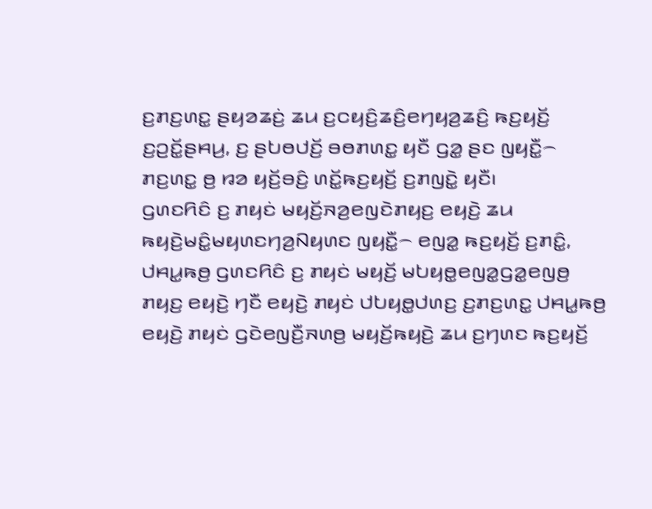ꤢ꤬ꤊꤢ꤬ꤛꤢ꤭ ꤔꤟꤤꤘꤢꤦ꤬ ꤘꤣ ꤢ꤬ꤍꤟꤢꤨ꤬ꤘꤢꤨ꤬ꤕꤚꤟꤤ꤬ꤘꤢꤨ꤬ ꤒꤢ꤬ꤟꤢꤩ꤬ ꤢ꤬ꤑꤢꤩ꤭ꤔꤌꤣ꤬, ꤢ꤬ ꤔꤝꤥꤓꤢꤩ꤬ ꤋꤥꤊꤛꤢ꤭ ꤟꤢꤪ ꤞꤤ꤭ ꤔꤢ ꤜꤟꤢꤪ꤭꤮ ꤊꤢ꤬ꤛꤢ꤭ ꤥ꤬ ꤙꤤ ꤟꤢꤩ꤬ꤋꤢꤨ꤬ ꤛꤢꤩ꤭ꤒꤢ꤬ꤟꤢꤩ꤬ ꤢ꤬ꤊꤜꤢꤧ꤭ ꤟꤢꤪ꤯
ꤞꤛꤢꤖꤢꤨ ꤢ꤬ ꤊꤟꤢꤦ ꤗꤟꤢꤩ꤬ꤏꤤ꤬ꤕꤜꤢꤧꤊꤟꤢ꤬ ꤕꤟꤢꤧ꤬ ꤘꤣ ꤒꤟꤢꤧ꤬ꤗꤢꤨ꤭ꤗꤟꤛꤢꤚꤤ꤬ꤡꤟꤛꤢ ꤜꤟꤢꤪ꤭꤮ ꤕꤜꤤ꤭ ꤒꤢ꤬ꤟꤢꤩ꤬ ꤢ꤬ꤊꤢꤨ꤭, ꤓꤌꤣ꤭ꤒꤥ꤬ ꤞꤛꤢꤖꤢꤨ ꤢ꤬ ꤊꤟꤢꤦ ꤗꤟꤢꤩ꤬ ꤗꤝꤟꤥ꤭ꤕꤜꤤ꤭ꤞꤤ꤭ꤕꤜꤥ꤬ ꤊꤟꤢ꤬ ꤕꤟꤢꤧ꤬ ꤚꤢꤪ ꤕꤟꤢꤧ꤬ ꤊꤟꤢꤦ ꤓꤝꤟꤥ꤭ꤓꤛꤢ꤬ ꤢ꤬ꤊꤢ꤬ꤛꤢ꤭ ꤓꤌꤣ꤭ꤒꤥ꤬ ꤕꤟꤢꤧ꤬ ꤊꤟꤢꤦ ꤞꤢꤧꤕꤜꤢꤪ꤬ꤏꤛꤥ꤬ ꤗꤟꤢꤩ꤬ꤒꤟꤢꤧ꤬ ꤘꤣ ꤢ꤬ꤚꤛꤢ ꤒꤢ꤬ꤟꤢꤩ꤬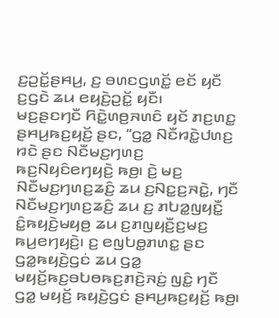ꤢ꤬ꤑꤢꤩ꤭ꤔꤌꤣ꤬, ꤢ꤬ ꤋꤛꤢꤞꤛꤢꤩ꤭ ꤕꤢꤩ ꤟꤢꤪ ꤢ꤬ꤞꤢꤧ ꤘꤣ ꤕꤟꤢꤧ꤬ꤑꤢꤩ꤭ ꤟꤢꤪ꤯
ꤗꤢ꤬ꤔꤢꤚꤢꤪ ꤖꤢꤧ꤭ꤛꤥ꤬ꤏꤛꤢꤨ ꤟꤢꤩ ꤊꤢ꤬ꤛꤢ꤭ ꤔꤌꤣ꤬ꤒꤢ꤬ꤟꤢꤩ꤬ ꤔꤢ, “ꤞꤤ꤭ ꤡꤢꤪꤙꤢꤧ꤭ꤓꤛꤢ꤬ ꤙꤢꤧ ꤔꤢ ꤡꤢꤪꤗꤢ꤬ꤚꤛꤢ꤬ ꤒꤢ꤬ꤡꤟꤢꤨꤕꤚꤟꤢꤧ꤬ ꤒꤥ꤬꤯ ꤢꤧ꤬ ꤗꤢ꤬ ꤡꤢꤪꤗꤢ꤬ꤚꤛꤢ꤬ꤘꤢꤨ꤬ ꤘꤣ ꤢ꤬ꤡꤢ꤭ꤢ꤬ꤏꤢꤧ꤭, ꤚꤢꤪ ꤡꤢꤪꤗꤢ꤬ꤚꤛꤢ꤬ꤘꤢꤨ꤬ ꤘꤣ ꤢ꤬ ꤊꤝꤤ꤭ꤜꤟꤢꤪ꤭ ꤢꤨ꤭ꤒꤟꤢꤧ꤬ꤗꤟꤥ꤬ ꤘꤣ ꤢ꤬ꤊꤜꤟꤢꤪ꤬ꤢ꤬ꤗꤢ꤬ ꤒꤣ꤬ꤕꤚꤟꤢꤧ꤬꤯ ꤢ꤬ ꤕꤜꤝꤥ꤭ꤊꤛꤢ꤭ ꤔꤢ ꤞꤤ꤭ꤒꤟꤢꤧ꤬ꤞꤢꤦ ꤘꤣ ꤞꤤ꤭ ꤗꤟꤢꤩ꤬ꤒꤢ꤬ꤋꤝꤥꤒꤢ꤬ꤊꤢꤧ꤬ꤏꤢꤦ꤬ ꤜꤢꤨ꤭ ꤚꤢꤪ ꤞꤤ꤭ ꤗꤟꤢꤩ꤬ ꤒꤟꤢꤧ꤬ꤞꤢꤦ ꤔꤌꤣ꤬ꤒꤢ꤬ꤟꤢꤩ꤬ ꤒꤥ꤬꤯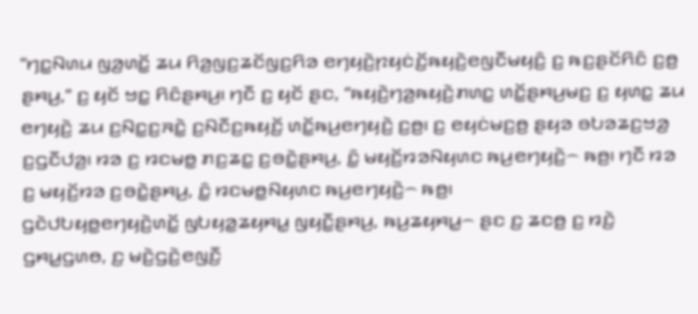“ꤚꤢ꤭ꤡꤛꤣ ꤜꤤ꤬ꤛꤢꤩ꤭ ꤘꤣ ꤖꤤ꤬ꤜꤢ꤬ꤘꤢꤩꤜꤢ꤬ꤖꤤ ꤕꤚꤟꤢꤧ꤬ꤐꤟꤢꤦꤢꤩ꤬ꤒꤟꤢꤧ꤬ꤕꤜꤢꤪꤗꤟꤢꤨ꤬ ꤢ꤬ ꤒꤢ꤬ꤔꤢꤩꤖꤢꤨ ꤢ꤬ꤥ꤬ ꤔꤌꤣ꤬,” ꤢ꤬ ꤟꤢꤩ ꤠꤢ꤭ ꤖꤢꤨꤔꤌꤣ꤬꤯ ꤚꤢꤪ ꤢ꤬ ꤟꤢꤩ ꤔꤢ, “ꤒꤟꤢꤧ꤬ꤚꤤ꤬ꤒꤟꤢꤧ꤬ꤊꤛꤢ꤭ ꤛꤢꤩ꤭ꤔꤌꤣ꤬ꤗꤢ꤬ ꤢ꤬ ꤟꤛꤢ꤭ ꤘꤣ ꤕꤚꤟꤢꤧ꤬ ꤘꤣ ꤢ꤬ꤡꤢ꤭ꤢ꤬ꤏꤢꤧ꤭ ꤢ꤬ꤡꤢꤪꤢ꤬ꤒꤟꤢꤩ꤬ ꤛꤢꤩ꤭ꤒꤣ꤬ꤕꤚꤟꤢꤧ꤬ ꤢ꤬ꤥ꤬꤯ ꤢ꤬ ꤕꤟꤢꤦꤗꤢ꤬ꤥ꤬ ꤔꤟꤤ ꤋꤝꤤꤘꤢ꤬ꤠꤤ꤬ ꤢ꤬ꤞꤢꤪꤓꤤ꤬꤯ ꤙꤤ ꤢ꤬ ꤙꤢꤗꤥ꤭ ꤊꤢ꤬ꤘꤢ꤭ ꤢ꤬ꤋꤢꤧ꤭ꤔꤌꤣ꤬, ꤢꤨ꤭ ꤗꤟꤢꤩ꤬ꤙꤤꤡꤟꤛꤢ ꤒꤣ꤬ꤕꤚꤟꤢꤧ꤬꤮ ꤒꤥ꤬꤯ ꤚꤢꤪ ꤙꤤ ꤢ꤬ ꤗꤟꤢꤩ꤬ꤙꤤ ꤢ꤬ꤋꤢꤧ꤭ꤔꤌꤣ꤬, ꤢꤨ꤭ ꤙꤢꤗꤥ꤭ꤡꤟꤛꤢ ꤒꤣ꤬ꤕꤚꤟꤢꤧ꤬꤮ ꤒꤥ꤬꤯
ꤞꤢꤧꤓꤝꤟꤥ꤭ꤕꤚꤟꤢꤧ꤬ꤛꤢꤩ꤭ ꤜꤝꤟꤤ꤭ꤘꤟꤌꤣ꤭ ꤜꤟꤢꤪ꤭ꤔꤌꤣ꤬, ꤒꤣ꤬ꤘꤟꤌꤣ꤭꤮ ꤔꤢ ꤢ꤬ ꤘꤢꤥ꤬ ꤢ꤬ ꤙꤢꤧ꤬ ꤞꤌꤣ꤭ꤞꤛꤥ, ꤢ꤬ ꤗꤢꤧ꤬ꤞꤢꤧ꤬ꤕꤜꤢꤪ꤬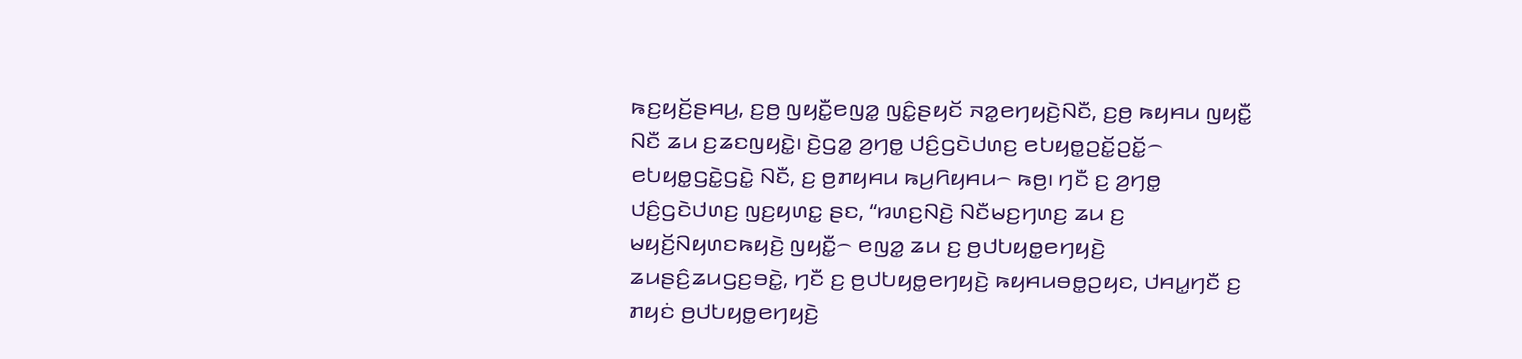ꤒꤢ꤬ꤟꤢꤩ꤬ꤔꤌꤣ꤬, ꤢ꤬ꤥ꤬ ꤜꤟꤢꤪ꤭ꤕꤜꤤ꤭ ꤜꤢꤨ꤭ꤔꤟꤢꤩ ꤏꤤ꤭ꤕꤚꤟꤢꤧ꤬ꤡꤢꤪ, ꤢ꤬ꤥ꤬ ꤒꤟꤌꤣ ꤜꤟꤢꤪ꤭ ꤡꤢꤪ ꤘꤣ ꤢ꤬ꤘꤢꤜꤟꤢꤧ꤭꤯ ꤢꤧ꤬ꤞꤤ꤭ ꤤ꤬ꤚꤥ꤭ ꤓꤢꤨ꤬ꤞꤢꤧꤓꤛꤢ꤬ ꤕꤝꤟꤥ꤭ꤑꤢꤩ꤭ꤑꤢꤩ꤭꤮ ꤕꤝꤟꤥ꤭ꤞꤢꤧ꤭ꤞꤢꤧ꤭ ꤡꤢꤪ, ꤢ꤬ ꤥ꤬ꤊꤟꤌꤣ ꤒꤣ꤬ꤖꤟꤌꤣ꤮ ꤒꤥ꤬꤯ ꤚꤢꤪ ꤢ꤬ ꤤ꤬ꤚꤥ꤭ ꤓꤢꤨ꤬ꤞꤢꤧꤓꤛꤢ꤬ ꤜꤢ꤬ꤟꤛꤢ꤭ ꤔꤢ, “ꤙꤛꤢ꤬ꤡꤢꤧ꤬ ꤡꤢꤪꤗꤢ꤬ꤚꤛꤢ꤬ ꤘꤣ ꤢ꤬ ꤗꤟꤢꤩ꤬ꤡꤟꤛꤢꤒꤟꤢꤧ꤬ ꤜꤟꤢꤪ꤭꤮ ꤕꤜꤤ꤭ ꤘꤣ ꤢ꤬ ꤥ꤬ꤓꤝꤟꤥ꤭ꤕꤚꤟꤢꤧ꤬ ꤘꤣꤔꤢꤨ꤬ꤘꤣꤞꤢ꤬ꤋꤢꤧ꤭, ꤚꤢꤪ ꤢ꤬ ꤥ꤬ꤓꤝꤟꤥ꤭ꤕꤚꤟꤢꤧ꤬ ꤒꤟꤌꤣꤋꤥ꤭ꤑꤟꤢ, ꤓꤌꤣ꤭ꤚꤢꤪ ꤢ꤬ ꤊꤟꤢꤦ ꤥ꤬ꤓꤝꤟꤥ꤭ꤕꤚꤟꤢꤧ꤬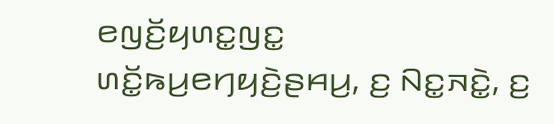ꤕꤜꤢꤩ꤬ꤟꤛꤢ꤭ꤜꤢ꤭ ꤛꤢꤩ꤭ꤒꤣ꤬ꤕꤚꤟꤢꤧ꤬ꤔꤌꤣ꤬, ꤢ꤬ ꤡꤢ꤭ꤏꤢꤧ꤭, ꤢ꤬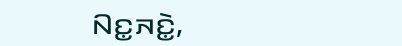ꤡꤢ꤭ꤏꤢꤧ꤭,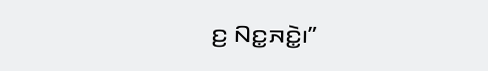ꤢ꤬ ꤡꤢ꤭ꤏꤢꤧ꤭꤯”